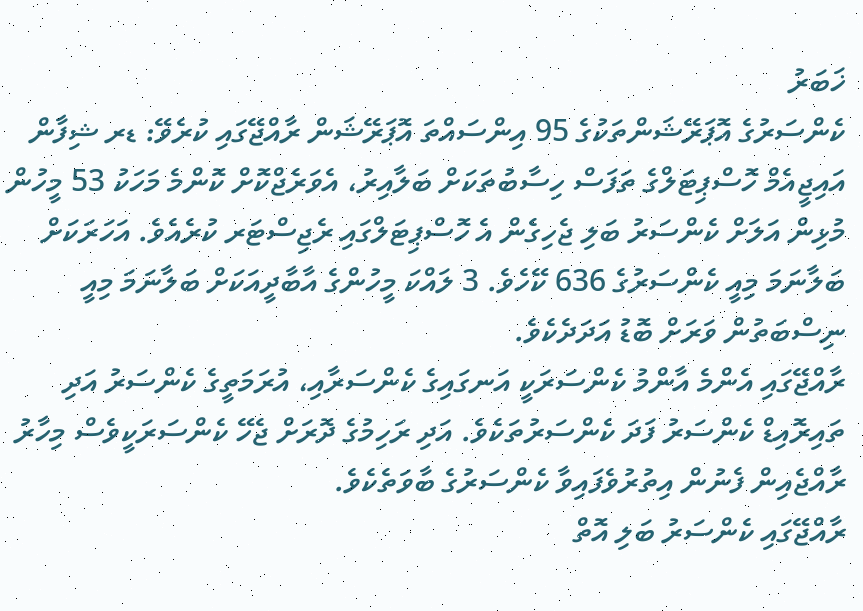ޚަބަރު
ކެންސަރުގެ އޮޕަރޭޝަންތަކުގެ 95 އިންސައްތަ އޮޕަރޭޝަން ރާއްޖޭގައި ކުރެވޭ: ޑރ ޝިފާން
އައިޖީއެމް ހޮސްޕިޓަލްގެ ތަފަސް ހިސާބުތަކަށް ބަލާއިރު، އެވަރެޖްކޮށް ކޮންމެ މަހަކު 53 މީހުން މުޅިން އަލަށް ކެންސަރު ބަލި ޖެހިގެން އެ ހޮސްޕިޓަލްގައި ރެޖިސްޓަރ ކުރެއެވެ. އަހަރަކަށް ބަލާނަމަ މިއީ ކެންސަރުގެ 636 ކޭހެވެ. 3 ލައްކަ މީހުންގެ އާބާދީއަކަށް ބަލާނަމަ މިއީ ނިސްބަތުން ވަރަށް ބޮޑު އަދަދެކެވެ.
ރާއްޖޭގައި އެންމެ އާންމު ކެންސަރަކީ އަނގައިގެ ކެންސަރާއި، އުރަމަތީގެ ކެންސަރު އަދި ތައިރޮއިޑް ކެންސަރު ފަދަ ކެންސަރުތަކެވެ. އަދި ރަހިމުގެ ދޮރަށް ޖެހޭ ކެންސަރަކީވެސް މިހާރު ރާއްޖެއިން ފެނުން އިތުރުވެފައިވާ ކެންސަރުގެ ބާވަތެކެވެ.
ރާއްޖޭގައި ކެންސަރު ބަލި އޮތް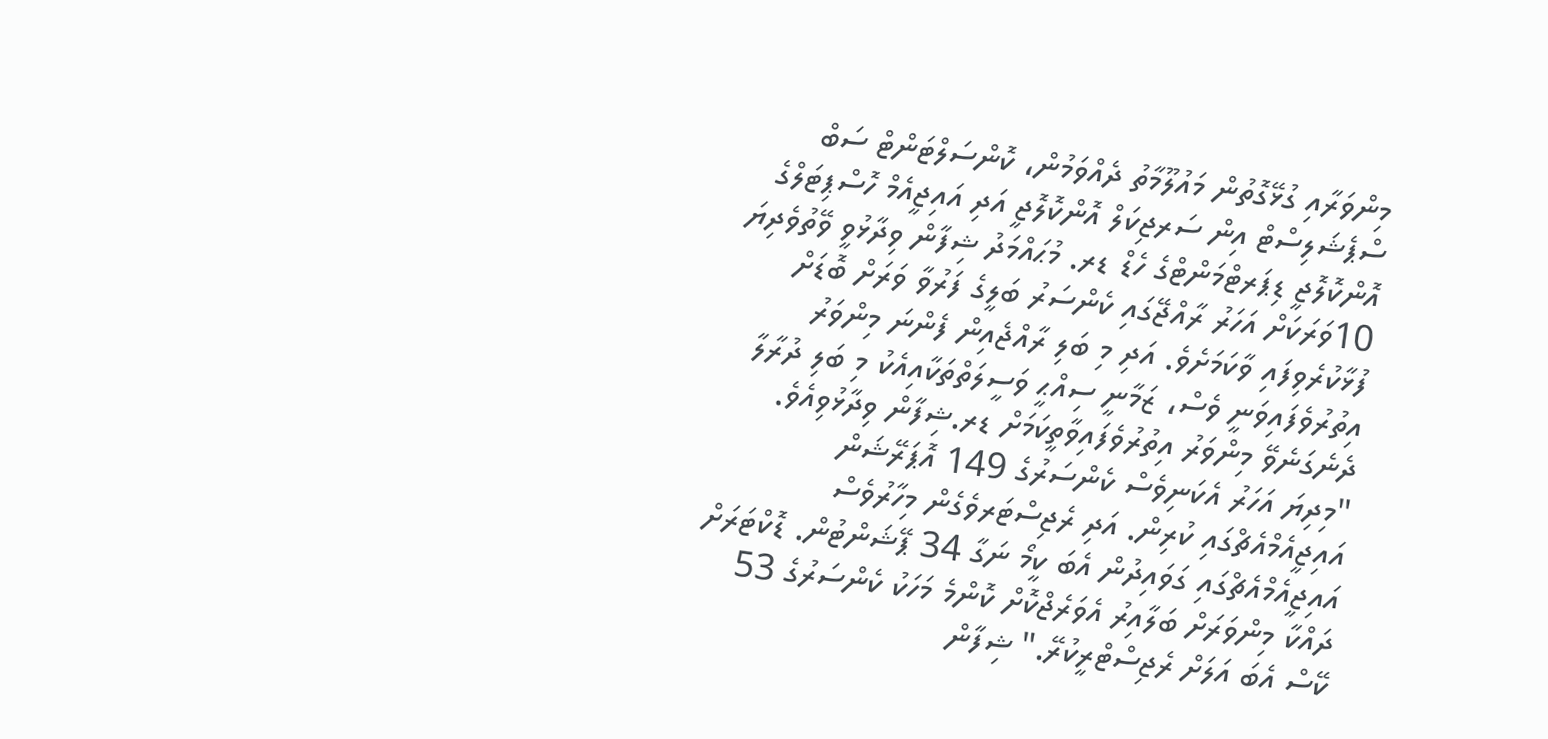މިންވަރާއި ގުޅޭގޮތުން މައުލޫމާތު ދެއްވަމުން، ކޮންސަލްޓަންޓް ސަބް ސްޕެޝަލިސްޓް އިން ސަރޖިކަލް އޮންކޮލޮޖީ އަދި އައިޖީއެމް ހޮސްޕިޓަލްގެ އޮންކޮލޮޖީ ޑިޕަރޓްމަންޓްގެ ހެޑް ޑރ. މުޙައްމަދު ޝިފާން ވިދާޅުވީ ވޭތުވެދިޔަ 10ވަރަކަށް އަހަރު ރާއްޖޭގައި ކެންސަރު ބަލީގެ ފަރުވާ ވަރަށް ބޮޑަށް ފުޅާކުރެވިފައި ވާކަމަށެވެ. އަދި މި ބަލި ރާއްޖެއިން ފެންނަ މިންވަރު އިތުރުވެފައިވަނީ ވެސް، ޒަމާނީ ސިއްޙީ ވަސީލަތްތަކާއިއެކު މި ބަލި ދުރާލާ ދެނެގަނެވޭ މިންވަރު އިތުރުވެފައިވާތީކަމަށް ޑރ.ޝިފާން ވިދާޅުވިއެވެ.
"މިދިޔަ އަހަރު އެކަނިވެސް ކެންސަރުގެ 149 އޮޕަރޭޝަން އައިޖީއެމްއެޗްގައި ކުރިން. އަދި ރެޖިސްޓަރވެގެން މިހާރުވެސް އައިޖީއެމްއެޗްގައި ގަވައިދުން އެބަ ކީމޯ ނަގާ 34 ޕޭޝަންޓުން. ޑޮކްޓަރަށް ދައްކާ މިންވަރަށް ބަލާއިރު އެވަރެޖްކޮށް ކޮންމެ މަހަކު ކެންސަރުގެ 53 ކޭސް އެބަ އަލަށް ރެޖިސްޓްރީކުރޭ." ޝިފާން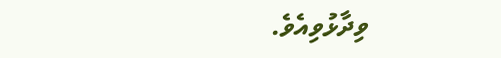ވިދާޅުވިއެވެ.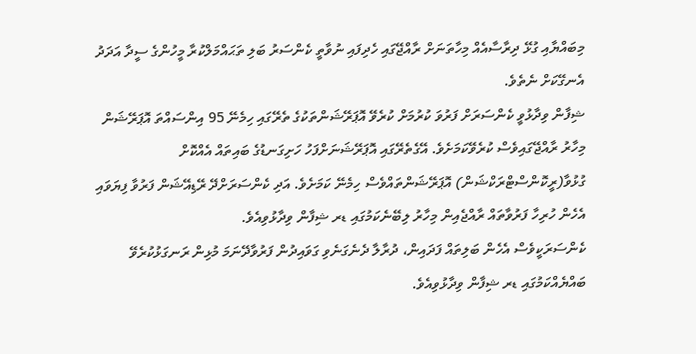މިބައްޔާއި ގުޅޭ ދިރާސާއެއް މިހާތަނަށް ރާއްޖޭގައި ހެދިފައި ނުވާތީ ކެންސަރު ބަލި ތަޙައްމަލްކުރާ މީހުންގެ ސީދާ އަދަދު އެނގޭކަށް ނެތެވެ.
ޝިފާން ވިދާޅުވީ ކެންސަރަށް ފަރުވަ ކުރުމަށް ކުރެވޭ އޮޕަރޭޝަންތަކުގެ ތެރޭގައި ހިމެނޭ 95 އިންސައްތަ އޮޕަރޭޝަން މިހާރު ރާއްޖޭގައިވެސް ކުރެވޭކަމަށެވެ. އޭގެތެރޭގައި އޮޕަރޭޝަނަށްފަހު ހަށިގަނޑުގެ ބައިތައް އެއްކޮށް ގުޅުވާ(ރީކޮންސްޓްރަކްޝަން) އޮޕަރޭޝަންތައްވެސް ހިމެނޭ ކަމަށެވެ. އަދި ކެންސަރަށްދޭ ރޭޑިއޭޝަން ފަރުވާ ފިޔަވައި އެހެން ހުރިހާ ފަރުވާތައް ރާއްޖެއިން މިހާރު ލިބޭނެކަމުގައި ޑރ ޝިފާން ވިދާޅުވިއެވެ.
ކެންސަރަކީވެސް އެހެން ބަލިތައް ފަދައިން، ދުރާލާ ދެނެގަނެވި ގަވައިދުން ފަރުވާދޭނަމަ މުޅިން ރަނގަޅުކުރެވޭ ބައްޔެއްކަމުގައި ޑރ ޝިފާން ވިދާޅުވިއެވެ.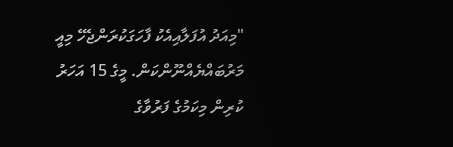"މިއަދު އުފަލާއިއެކު ފާހަގަކުރަންޖެހޭ މިއީ މަރުބައްޔެއްނޫންކަން. މީގެ 15 އަހަރު ކުރިން މިކަމުގެ ފަރުވާގެ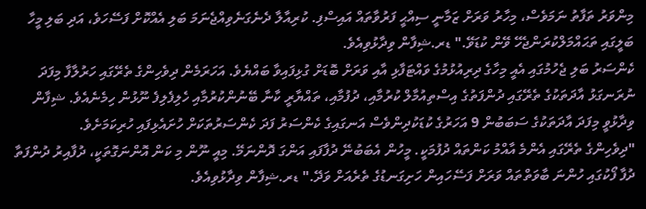މިންވަރު ތަފާތު ނަމަވެސް، މިހާރު ވަރަށް ޒަމާނީ ސިއްޙީ ފަރުވާތައް އައިސްފި. ކުރިއާލާ ދެނެގަނެވިއްޖެނަމަ ބަލި އެއްކޮށް ފަސޭހަވެ، އަދި ބަލި މީހާ ބަލީގައި ތަޙައްމަލްކުރަންޖެހޭ ވޭން ކުޑަވޭ." ޑރ.ޝިފާން ވިދާޅުވިއެވެ.
ކެންސަރު ބަލި ޖެހުމުގައި އެއީ މިހާގެ ދިރިއުޅުމުގެ ވައްޓަފާޅި އާއި ވަރަށް ބޮޑަށް ގުޅިފައިވާ ބައްޔެވެ. އަހަރަމެން ދިވެހިންގެ ތެރޭގައި ހަރުލާފާ މިފަދަ ނުރަނގަޅު އާދަތަކުގެ ތެރޭގައި ދުންފަތުގެ އިސްތިއުމާލް ކުރުމާއި، ދުފުމާއި، ތައްޔާރީ ކާނާ ބޭނުންކުރުމާއި ހެލިފެލިފެ ނޫޅުން ހިމެނެއެވެ. ޝިފާން ވިދާޅުވީ މިފަދަ އާދަތަކުގެ ސަބަބުން 9 އަހަރުގެ ކުޑަކުދިންވެސް އަނގައިގެ ކެންސަރު ފަދަ ކެންސަރުތަކަށް ހުށައެޅިފައި ހުރިކަމަށެވެ.
"ދިވެހިންގެ ތެރޭގައި އެންމެ އާއްމު ކަންތައް ދުފުމަކީ. މީހުން އެބަބުނޭ ދުފާފައި އަންގަ ދޮންނަމޭ. މިއީ ނޫން މި ކަން އޮންނަގޮތަކީ، ދުފާއިރު ދުންފަތާ ދުފާ ފޯކުގައި ހުންނަ ބާވަތްތައް ވަރަށް ފަސޭހައިން ހަށިގަނޑުގެ ތެރެއަށް ވަދޭ." ޑރ.ޝިފާން ވިދާޅުވިއެވެ.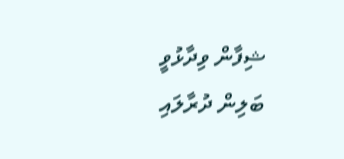ޝިފާން ވިދާޅުވީ ބަލިން ދުރާލައި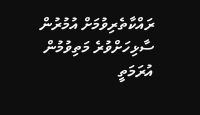ރައްކާތެރިވުމަށް އުމުރުން ސާޅިހަށްވުރެ މަތިވުމުން އުރަމަތީ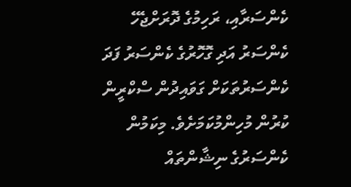ކެންސަރާއި، ރަހިމުގެ ދޮރަށްޖެހޭ ކެންސަރު އަދި ގޮހޮރުގެ ކެންސަރު ފަދަ ކެންސަރުތަކަށް ގަވައިދުން ސްކްރީން ކުރުން މުހިންމުކަމަށެވެ. މިކަމުން ކެންސަރުގެ ނިޝާންތައް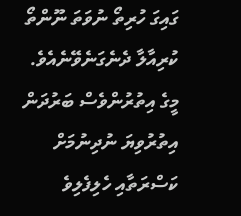ގައިގަ ހުރިތޯ ނުވަތަ ނޫންތޯ ކުރިއާލާ ދެނެގަނެވޭނެއެވެ.
މީގެ އިތުރުންވެސް ބަރުދަން އިތުރުވިޔަ ނުދިނުމަށް ކަސްރަތާއި ހެލިފެލިވެ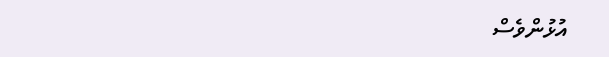އުޅުންވެސް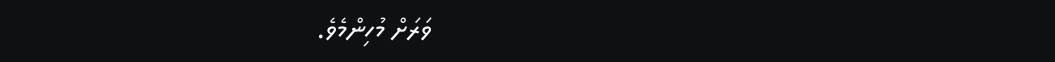ވަރަށް މުހިންމެވެ.